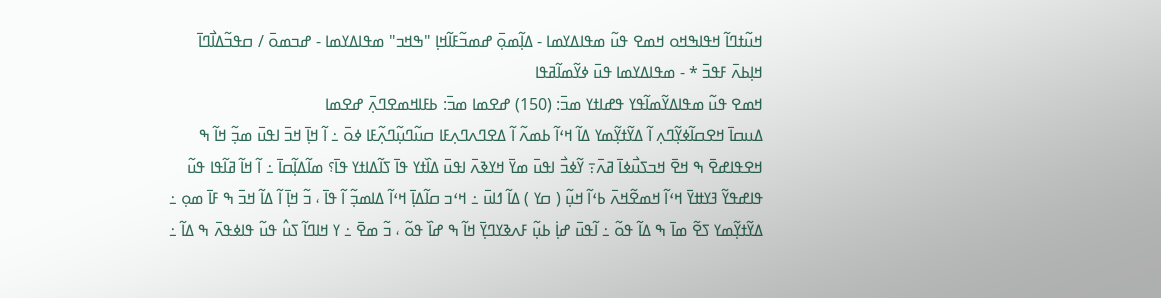ߞߎ߬ߙߣߊ߬ ߞߟߊߒߞߋ ߞߘߐ ߟߎ߬ ߘߟߊߡߌߘߊ - ߡߊ߲߬ߘߋ߲߫ ߝߘߏ߬ߓߊ߬ߞߊ߲ "ߒߞߏ" ߘߟߊߡߌߘߊ - ߝߏߘߋ߫ / ߛߟߏ߬ߡߊ߯ߣߊ߫ ߞߊ߲ߕߍ߫ ߓߟߏ߫ * - ߘߟߊߡߌߘߊ ߟߎ߫ ߦߌ߬ߘߊ߬ߥߟߊ
ߞߘߐ ߟߎ߬ ߘߟߊߡߌ߬ߘߊ߬ߟߌ ߟߝߊߙߌ ߘߏ߫: (150) ߝߐߘߊ ߘߏ߫: ߕߓߊߞߘߐߣߍ߲߫ ߝߐߘߊ
ߡߎߛߊ߫ ߞߐߛߊ߬ߦߌ߲߬ߣߍ߲ ߊ߬ ߡߌ߬ߙߌ߲߬ߘߌ ߡߊ߬ ߞߵߊ߬ ߕߘߍ߬ ߊ߬ ߡߐߣߍߣߍ߲ߓߊ ߛߎ߬ߣߎ߲߬ߣߍ߲߬ߓߊ ߦߋ߫ ߸ ߊ߬ ߞߊ߲߫ ߞߏ߫ ߊߟߎ߫ ߘߏ߲߬ ߞߊ߬ ߒ ߞߐߟߊߝߐ߫ ߒ ߞߐ߫ ߞߏߖߎ߯ߦߊ߫ ߥߍ߫߹ ߌ߬ߦߏ߯ ߊߟߎ߫ ߘߌ߫ ߞߌߢߍ߫ ߊߟߎ߫ ߡߊ߰ߙߌ ߟߊ߫ ߖߊ߬ߡߊߙߌ ߟߊ߫؟ ߘߊ߬ߡߊ߲߬ߛߊ߫ ߸ ߊ߬ ߞߊ߬ ߥߊ߬ߟߊ ߟߎ߬ ߟߊߝߟߌ߬ ߔߌߚߌ߫ ߞߵߊ߬ ߞߘߐ߬ߞߍ߫ ߕߵߊ߬ ߞߎ߲߬ ( ߛߌ ) ߡߊ߬ ߗߊߎ߫ ߸ ߞߵߏ ߛߊ߬ߡߊ߲߫ ߞߵߊ߬ ߡߊߘߏ߲߬ ߊ߬ ߟߊ߫ ، ߏ߬ ߞߊ߲߫ ߊ߬ ߡߊ߬ ߞߏ߫ ߒ ߓߊ߫ ߘߋ߲ ߸ ߡߌ߬ߙߌ߲߬ߘߌ ߖߐ߬ ߘߊ߫ ߒ ߡߊ߬ ߟߋ߬ ߸ ߊ߬ߟߎ߫ ߝߊ߲߭ ߕߎ߲߬ ߓߍߢߌߣߌ߲߫ ߞߊ߬ ߒ ߝߊ߰ ߟߋ߬ ، ߏ߬ ߘߐ߫ ߸ ߌ ߞߊߣߊ߬ ߖߎ߮ ߟߎ߬ ߟߊߦߟߍ߫ ߒ ߡߊ߬ ߸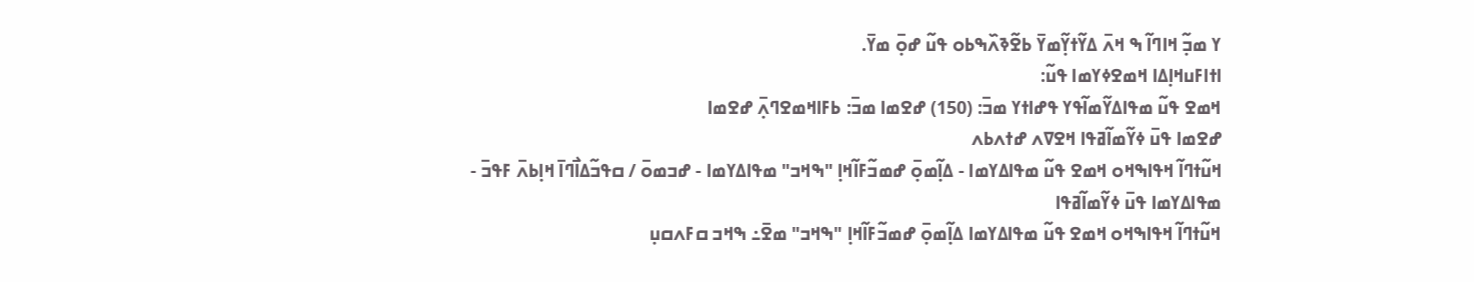ߌ ߘߏ߲߬ ߞߊߣߊ߬ ߒ ߞߍ߫ ߡߌ߬ߙߌ߲߬ߘߌ߫ ߕߐ߬ߢߍ߰ߒߕߋ ߟߎ߬ ߝߋ߲߫ ߘߌ߫.
ߊߙߊߓߎߞߊ߲ߡߊ ߞߘߐߦߌߘߊ ߟߎ߬:
ߞߘߐ ߟߎ߬ ߘߟߊߡߌ߬ߘߊ߬ߟߌ ߟߝߊߙߌ ߘߏ߫: (150) ߝߐߘߊ ߘߏ߫: ߕߓߊߞߘߐߣߍ߲߫ ߝߐߘߊ
ߝߐߘߊ ߟߎ߫ ߦߌ߬ߘߊ߬ߥߟߊ ߞߐߜߍ ߝߙߍߕߍ
ߞߎ߬ߙߣߊ߬ ߞߟߊߒߞߋ ߞߘߐ ߟߎ߬ ߘߟߊߡߌߘߊ - ߡߊ߲߬ߘߋ߲߫ ߝߘߏ߬ߓߊ߬ߞߊ߲ "ߒߞߏ" ߘߟߊߡߌߘߊ - ߝߏߘߋ߫ / ߛߟߏ߬ߡߊ߯ߣߊ߫ ߞߊ߲ߕߍ߫ ߓߟߏ߫ - ߘߟߊߡߌߘߊ ߟߎ߫ ߦߌ߬ߘߊ߬ߥߟߊ
ߞߎ߬ߙߣߊ߬ ߞߟߊߒߞߋ ߞߘߐ ߟߎ߬ ߘߟߊߡߌߘߊ ߡߊ߲߬ߘߋ߲߫ ߝߘߏ߬ߓߊ߬ߞߊ߲ "ߒߞߏ" ߘߐ߫߸ ߒߞߏ ߛߓߍߛߎ߲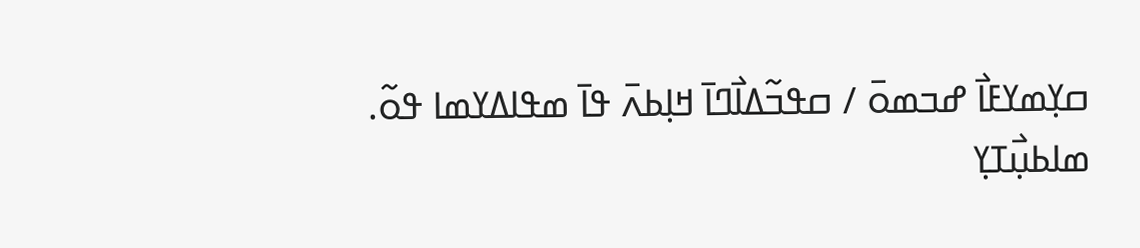ߛߌ߲ߘߌߓߊ߯ ߝߏߘߋ߫ / ߛߟߏ߬ߡߊ߯ߣߊ߫ ߞߊ߲ߕߍ߫ ߟߊ߫ ߘߟߊߡߌߘߊ ߟߋ߬.
ߘߊߕߎ߲߯ߠߌ߲